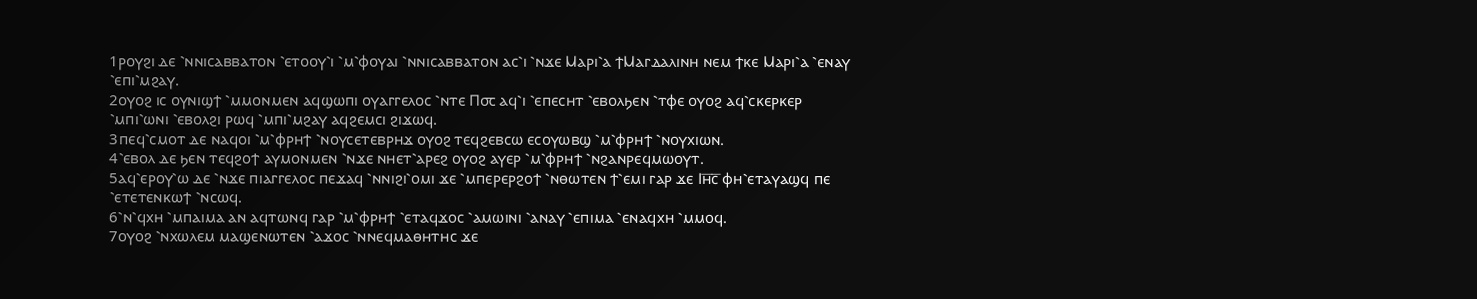1ⲣⲟⲩϩⲓ ⲇⲉ ⳿ⲛⲛⲓⲥⲁⲃⲃⲁⲧⲟⲛ ⳿ⲉⲧⲟⲟⲩ⳿ⲓ ⳿ⲙ⳿ⲫⲟⲩⲁⲓ ⳿ⲛⲛⲓⲥⲁⲃⲃⲁⲧⲟⲛ ⲁⲥ⳿ⲓ ⳿ⲛϫⲉ Ⲙⲁⲣⲓ⳿ⲁ ϯⲘⲁⲅⲇⲁⲗⲓⲛⲏ ⲛⲉⲙ ϯⲕⲉ Ⲙⲁⲣⲓ⳿ⲁ ⳿ⲉⲛⲁⲩ ⳿ⲉⲡⲓ⳿ⲙϩⲁⲩ.
2ⲟⲩⲟϩ ⲓⲥ ⲟⲩⲛⲓϣϯ ⳿ⲙⲙⲟⲛⲙⲉⲛ ⲁϥϣⲱⲡⲓ ⲟⲩⲁⲅⲅⲉⲗⲟⲥ ⳿ⲛⲧⲉ Ⲡ⳪ ⲁϥ⳿ⲓ ⳿ⲉⲡⲉⲥⲏⲧ ⳿ⲉⲃⲟⲗϧⲉⲛ ⳿ⲧⲫⲉ ⲟⲩⲟϩ ⲁϥ⳿ⲥⲕⲉⲣⲕⲉⲣ ⳿ⲙⲡⲓ⳿ⲱⲛⲓ ⳿ⲉⲃⲟⲗϩⲓ ⲣⲱϥ ⳿ⲙⲡⲓ⳿ⲙϩⲁⲩ ⲁϥϩⲉⲙⲥⲓ ϩⲓϫⲱϥ.
3ⲡⲉϥ⳿ⲥⲙⲟⲧ ⲇⲉ ⲛⲁϥⲟⲓ ⳿ⲙ⳿ⲫⲣⲏϯ ⳿ⲛⲟⲩⲥⲉⲧⲉⲃⲣⲏϫ ⲟⲩⲟϩ ⲧⲉϥϩⲉⲃⲥⲱ ⲉⲥⲟⲩⲱⲃϣ ⳿ⲙ⳿ⲫⲣⲏϯ ⳿ⲛⲟⲩⲭⲓⲱⲛ.
4⳿ⲉⲃⲟⲗ ⲇⲉ ϧⲉⲛ ⲧⲉϥϩⲟϯ ⲁⲩⲙⲟⲛⲙⲉⲛ ⳿ⲛϫⲉ ⲛⲏⲉⲧ⳿ⲁⲣⲉϩ ⲟⲩⲟϩ ⲁⲩⲉⲣ ⳿ⲙ⳿ⲫⲣⲏϯ ⳿ⲛϩⲁⲛⲣⲉϥⲙⲱⲟⲩⲧ.
5ⲁϥ⳿ⲉⲣⲟⲩ⳿ⲱ ⲇⲉ ⳿ⲛϫⲉ ⲡⲓⲁⲅⲅⲉⲗⲟⲥ ⲡⲉϫⲁϥ ⳿ⲛⲛⲓϩⲓ⳿ⲟⲙⲓ ϫⲉ ⳿ⲙⲡⲉⲣⲉⲣϩⲟϯ ⳿ⲛⲑⲱⲧⲉⲛ ϯ⳿ⲉⲙⲓ ⲅⲁⲣ ϫⲉ Ⲓⲏ̅ⲥ̅ ⲫⲏ⳿ⲉⲧⲁⲩⲁϣϥ ⲡⲉ ⳿ⲉⲧⲉⲧⲉⲛⲕⲱϯ ⳿ⲛⲥⲱϥ.
6⳿ⲛ⳿ϥⲭⲏ ⳿ⲙⲡⲁⲓⲙⲁ ⲁⲛ ⲁϥⲧⲱⲛϥ ⲅⲁⲣ ⳿ⲙ⳿ⲫⲣⲏϯ ⳿ⲉⲧⲁϥϫⲟⲥ ⳿ⲁⲙⲱⲓⲛⲓ ⳿ⲁⲛⲁⲩ ⳿ⲉⲡⲓⲙⲁ ⳿ⲉⲛⲁϥⲭⲏ ⳿ⲙⲙⲟϥ.
7ⲟⲩⲟϩ ⳿ⲛⲭⲱⲗⲉⲙ ⲙⲁϣⲉⲛⲱⲧⲉⲛ ⳿ⲁϫⲟⲥ ⳿ⲛⲛⲉϥⲙⲁⲑⲏⲧⲏⲥ ϫⲉ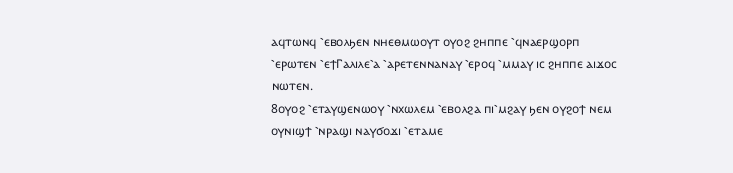ⲁϥⲧⲱⲛϥ ⳿ⲉⲃⲟⲗϧⲉⲛ ⲛⲏⲉⲑⲙⲱⲟⲩⲧ ⲟⲩⲟϩ ϩⲏⲡⲡⲉ ⳿ϥⲛⲁⲉⲣϣⲟⲣⲡ ⳿ⲉⲣⲱⲧⲉⲛ ⳿ⲉϯⲄⲁⲗⲓⲗⲉ⳿ⲁ ⳿ⲁⲣⲉⲧⲉⲛⲛⲁⲛⲁⲩ ⳿ⲉⲣⲟϥ ⳿ⲙⲙⲁⲩ ⲓⲥ ϩⲏⲡⲡⲉ ⲁⲓϫⲟⲥ ⲛⲱⲧⲉⲛ.
8ⲟⲩⲟϩ ⳿ⲉⲧⲁⲩϣⲉⲛⲱⲟⲩ ⳿ⲛⲭⲱⲗⲉⲙ ⳿ⲉⲃⲟⲗϩⲁ ⲡⲓ⳿ⲙϩⲁⲩ ϧⲉⲛ ⲟⲩϩⲟϯ ⲛⲉⲙ ⲟⲩⲛⲓϣϯ ⳿ⲛⲣⲁϣⲓ ⲛⲁⲩϭⲟϫⲓ ⳿ⲉⲧⲁⲙⲉ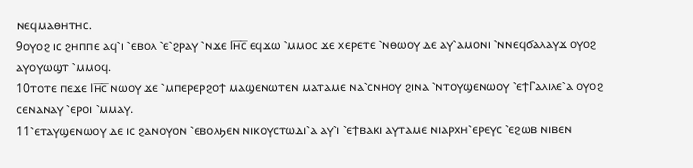ⲛⲉϥⲙⲁⲑⲏⲧⲏⲥ.
9ⲟⲩⲟϩ ⲓⲥ ϩⲏⲡⲡⲉ ⲁϥ⳿ⲓ ⳿ⲉⲃⲟⲗ ⳿ⲉ⳿ϩⲣⲁⲩ ⳿ⲛϫⲉ Ⲓⲏ̅ⲥ̅ ⲉϥϫⲱ ⳿ⲙⲙⲟⲥ ϫⲉ ⲭⲉⲣⲉⲧⲉ ⳿ⲛⲑⲱⲟⲩ ⲇⲉ ⲁⲩ⳿ⲁⲙⲟⲛⲓ ⳿ⲛⲛⲉϥϭⲁⲗⲁⲩϫ ⲟⲩⲟϩ ⲁⲩⲟⲩⲱϣⲧ ⳿ⲙⲙⲟϥ.
10ⲧⲟⲧⲉ ⲡⲉϫⲉ Ⲓⲏ̅ⲥ̅ ⲛⲱⲟⲩ ϫⲉ ⳿ⲙⲡⲉⲣⲉⲣϩⲟϯ ⲙⲁϣⲉⲛⲱⲧⲉⲛ ⲙⲁⲧⲁⲙⲉ ⲛⲁ⳿ⲥⲛⲏⲟⲩ ϩⲓⲛⲁ ⳿ⲛⲧⲟⲩϣⲉⲛⲱⲟⲩ ⳿ⲉϯⲄⲁⲗⲓⲗⲉ⳿ⲁ ⲟⲩⲟϩ ⲥⲉⲛⲁⲛⲁⲩ ⳿ⲉⲣⲟⲓ ⳿ⲙⲙⲁⲩ.
11⳿ⲉⲧⲁⲩϣⲉⲛⲱⲟⲩ ⲇⲉ ⲓⲥ ϩⲁⲛⲟⲩⲟⲛ ⳿ⲉⲃⲟⲗϧⲉⲛ ⲛⲓⲕⲟⲩⲥⲧⲱⲇⲓ⳿ⲁ ⲁⲩ⳿ⲓ ⳿ⲉϯⲃⲁⲕⲓ ⲁⲩⲧⲁⲙⲉ ⲛⲓⲁⲣⲭⲏ⳿ⲉⲣⲉⲩⲥ ⳿ⲉϩⲱⲃ ⲛⲓⲃⲉⲛ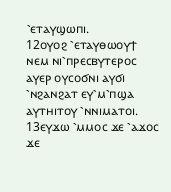⳿ⲉⲧⲁⲩϣⲱⲡⲓ.
12ⲟⲩⲟϩ ⳿ⲉⲧⲁⲩⲑⲱⲟⲩϯ ⲛⲉⲙ ⲛⲓ⳿ⲡⲣⲉⲥⲃⲩⲧⲉⲣⲟⲥ ⲁⲩⲉⲣ ⲟⲩⲥⲟϭⲛⲓ ⲁⲩϭⲓ ⳿ⲛϩⲁⲛϩⲁⲧ ⲉⲩ⳿ⲙ⳿ⲡϣⲁ ⲁⲩⲧⲏⲓⲧⲟⲩ ⳿ⲛⲛⲓⲙⲁⲧⲟⲓ.
13ⲉⲩϫⲱ ⳿ⲙⲙⲟⲥ ϫⲉ ⳿ⲁϫⲟⲥ ϫⲉ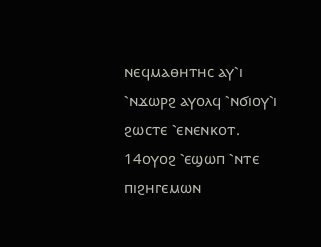ⲛⲉϥⲙⲁⲑⲏⲧⲏⲥ ⲁⲩ⳿ⲓ ⳿ⲛϫⲱⲣϩ ⲁⲩⲟⲗϥ ⳿ⲛϭⲓⲟⲩ⳿ⲓ ϩⲱⲥⲧⲉ ⳿ⲉⲛⲉⲛⲕⲟⲧ.
14ⲟⲩⲟϩ ⳿ⲉϣⲱⲡ ⳿ⲛⲧⲉ ⲡⲓϩⲏⲅⲉⲙⲱⲛ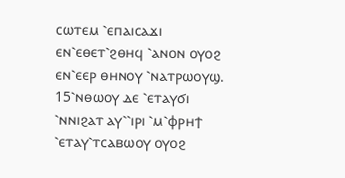ⲥⲱⲧⲉⲙ ⳿ⲉⲡⲁⲓⲥⲁϫⲓ ⲉⲛ⳿ⲉⲑⲉⲧ⳿ϩⲑⲏϥ ⳿ⲁⲛⲟⲛ ⲟⲩⲟϩ ⲉⲛ⳿ⲉⲉⲣ ⲑⲏⲛⲟⲩ ⳿ⲛⲁⲧⲣⲱⲟⲩϣ.
15⳿ⲛⲑⲱⲟⲩ ⲇⲉ ⳿ⲉⲧⲁⲩϭⲓ ⳿ⲛⲛⲓϩⲁⲧ ⲁⲩ⳿⳿ⲓⲣⲓ ⳿ⲙ⳿ⲫⲣⲏϯ ⳿ⲉⲧⲁⲩ⳿ⲧⲥⲁⲃⲱⲟⲩ ⲟⲩⲟϩ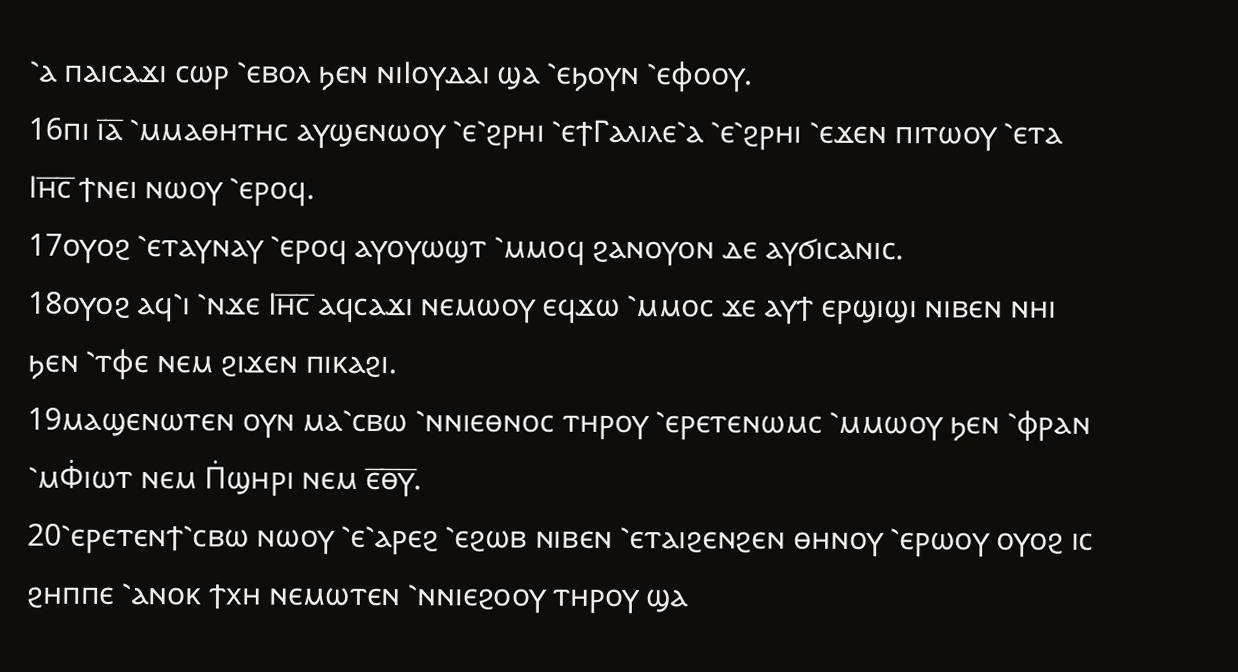⳿ⲁ ⲡⲁⲓⲥⲁϫⲓ ⲥⲱⲣ ⳿ⲉⲃⲟⲗ ϧⲉⲛ ⲛⲓⲒⲟⲩⲇⲁⲓ ϣⲁ ⳿ⲉϧⲟⲩⲛ ⳿ⲉⲫⲟⲟⲩ.
16ⲡⲓ ⲓ̅ⲁ̅ ⳿ⲙⲙⲁⲑⲏⲧⲏⲥ ⲁⲩϣⲉⲛⲱⲟⲩ ⳿ⲉ⳿ϩⲣⲏⲓ ⳿ⲉϯⲄⲁⲗⲓⲗⲉ⳿ⲁ ⳿ⲉ⳿ϩⲣⲏⲓ ⳿ⲉϫⲉⲛ ⲡⲓⲧⲱⲟⲩ ⳿ⲉⲧⲁ Ⲓⲏ̅ⲥ̅ ϯⲛⲉⲓ ⲛⲱⲟⲩ ⳿ⲉⲣⲟϥ.
17ⲟⲩⲟϩ ⳿ⲉⲧⲁⲩⲛⲁⲩ ⳿ⲉⲣⲟϥ ⲁⲩⲟⲩⲱϣⲧ ⳿ⲙⲙⲟϥ ϩⲁⲛⲟⲩⲟⲛ ⲇⲉ ⲁⲩϭⲓⲥⲁⲛⲓⲥ.
18ⲟⲩⲟϩ ⲁϥ⳿ⲓ ⳿ⲛϫⲉ Ⲓⲏ̅ⲥ̅ ⲁϥⲥⲁϫⲓ ⲛⲉⲙⲱⲟⲩ ⲉϥϫⲱ ⳿ⲙⲙⲟⲥ ϫⲉ ⲁⲩϯ ⲉⲣϣⲓϣⲓ ⲛⲓⲃⲉⲛ ⲛⲏⲓ ϧⲉⲛ ⳿ⲧⲫⲉ ⲛⲉⲙ ϩⲓϫⲉⲛ ⲡⲓⲕⲁϩⲓ.
19ⲙⲁϣⲉⲛⲱⲧⲉⲛ ⲟⲩⲛ ⲙⲁ⳿ⲥⲃⲱ ⳿ⲛⲛⲓⲉⲑⲛⲟⲥ ⲧⲏⲣⲟⲩ ⳿ⲉⲣⲉⲧⲉⲛⲱⲙⲥ ⳿ⲙⲙⲱⲟⲩ ϧⲉⲛ ⳿ⲫⲣⲁⲛ ⳿ⲙⲪ̇ⲓⲱⲧ ⲛⲉⲙ Ⲡ̇ϣⲏⲣⲓ ⲛⲉⲙ ⲉ̅ⲑ̅ⲩ̅.
20⳿ⲉⲣⲉⲧⲉⲛϯ⳿ⲥⲃⲱ ⲛⲱⲟⲩ ⳿ⲉ⳿ⲁⲣⲉϩ ⳿ⲉϩⲱⲃ ⲛⲓⲃⲉⲛ ⳿ⲉⲧⲁⲓϩⲉⲛϩⲉⲛ ⲑⲏⲛⲟⲩ ⳿ⲉⲣⲱⲟⲩ ⲟⲩⲟϩ ⲓⲥ ϩⲏⲡⲡⲉ ⳿ⲁⲛⲟⲕ ϯⲭⲏ ⲛⲉⲙⲱⲧⲉⲛ ⳿ⲛⲛⲓⲉϩⲟⲟⲩ ⲧⲏⲣⲟⲩ ϣⲁ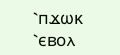⳿ⲡϫⲱⲕ ⳿ⲉⲃⲟⲗ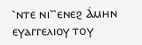⳿ⲛⲧⲉ ⲛⲓ⳿⳿ⲉⲛⲉϩ Ⲁ̇ⲙⲏⲛ ⲉⲩⲁⲅⲅⲉⲗⲓⲟⲩ ⲧⲟⲩ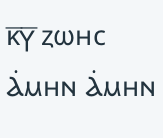ⲕ̅ⲩ̅ ⲍⲱⲏⲥ Ⲁ̇ⲙⲏⲛ Ⲁ̇ⲙⲏⲛ